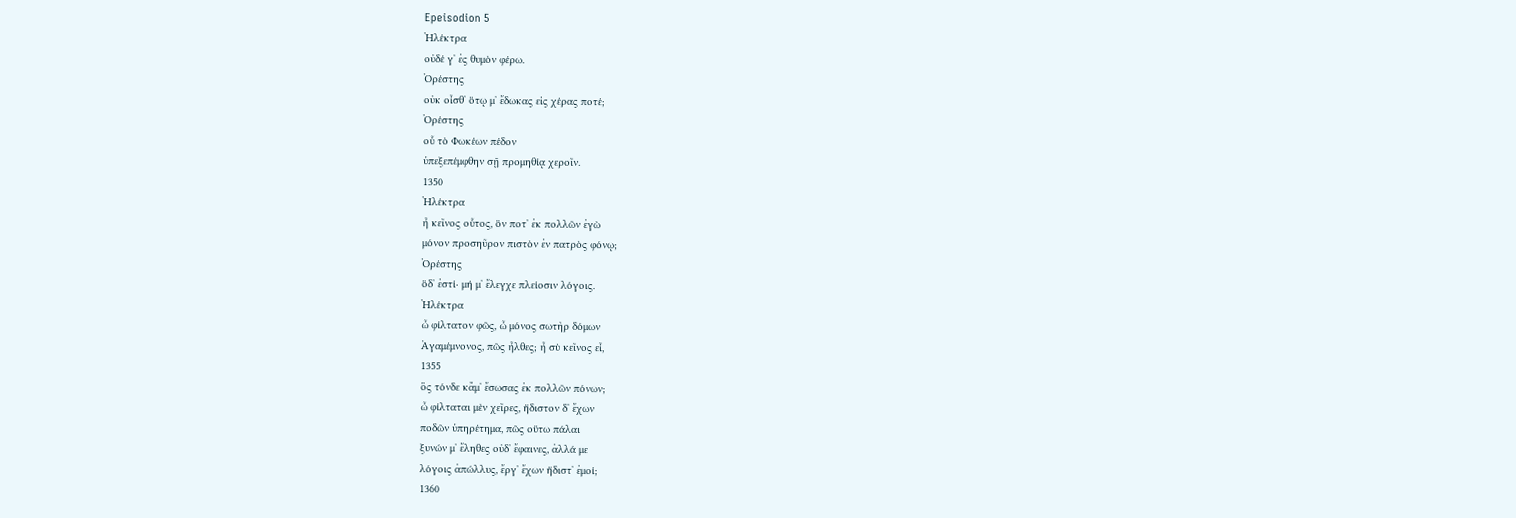Epeisodion 5
Ἠλέκτρα
οὐδέ γʼ ἐς θυμὸν φέρω.
Ὀρέστης
οὐκ οἶσθʼ ὅτῳ μʼ ἔδωκας εἰς χέρας ποτέ;
Ὀρέστης
οὗ τὸ Φωκέων πέδον
ὑπεξεπέμφθην σῇ προμηθίᾳ χεροῖν.
1350
Ἠλέκτρα
ἦ κεῖνος οὗτος, ὅν ποτʼ ἐκ πολλῶν ἐγὼ
μόνον προσηῦρον πιστὸν ἐν πατρὸς φόνῳ;
Ὀρέστης
ὅδʼ ἐστί· μή μʼ ἔλεγχε πλείοσιν λόγοις.
Ἠλέκτρα
ὦ φίλτατον φῶς, ὦ μόνος σωτὴρ δόμων
Ἀγαμέμνονος, πῶς ἦλθες; ἦ σὺ κεῖνος εἶ,
1355
ὃς τόνδε κἄμʼ ἔσωσας ἐκ πολλῶν πόνων;
ὦ φίλταται μὲν χεῖρες, ἥδιστον δʼ ἔχων
ποδῶν ὑπηρέτημα, πῶς οὕτω πάλαι
ξυνών μʼ ἔληθες οὐδʼ ἔφαινες, ἀλλά με
λόγοις ἀπώλλυς, ἔργʼ ἔχων ἥδιστʼ ἐμοί;
1360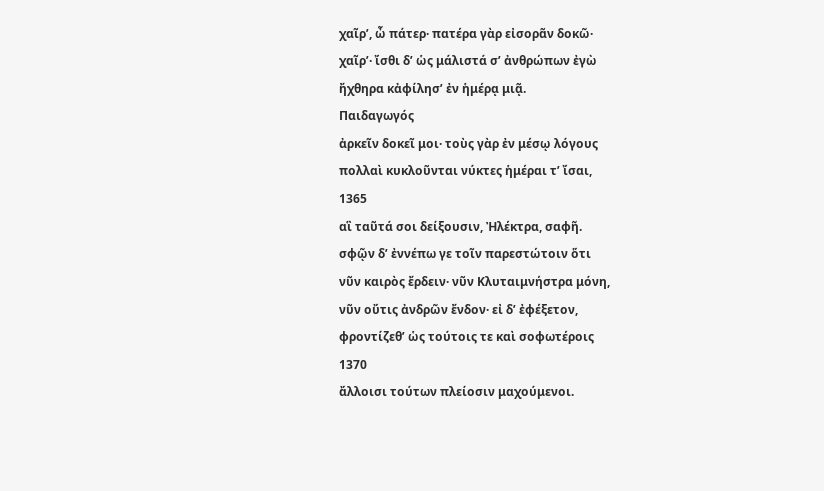χαῖρʼ, ὦ πάτερ· πατέρα γὰρ εἰσορᾶν δοκῶ·
χαῖρʼ· ἴσθι δʼ ὡς μάλιστά σʼ ἀνθρώπων ἐγὼ
ἤχθηρα κἀφίλησʼ ἐν ἡμέρᾳ μιᾷ.
Παιδαγωγός
ἀρκεῖν δοκεῖ μοι· τοὺς γὰρ ἐν μέσῳ λόγους
πολλαὶ κυκλοῦνται νύκτες ἡμέραι τʼ ἴσαι,
1365
αἳ ταῦτά σοι δείξουσιν, Ἠλέκτρα, σαφῆ.
σφῷν δʼ ἐννέπω γε τοῖν παρεστώτοιν ὅτι
νῦν καιρὸς ἔρδειν· νῦν Κλυταιμνήστρα μόνη,
νῦν οὔτις ἀνδρῶν ἔνδον· εἰ δʼ ἐφέξετον,
φροντίζεθʼ ὡς τούτοις τε καὶ σοφωτέροις
1370
ἄλλοισι τούτων πλείοσιν μαχούμενοι.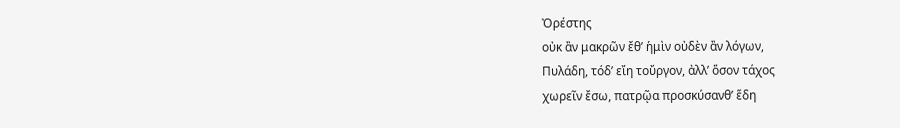Ὀρέστης
οὐκ ἂν μακρῶν ἔθʼ ἡμὶν οὐδὲν ἂν λόγων,
Πυλάδη, τόδʼ εἴη τοὔργον, ἀλλʼ ὅσον τάχος
χωρεῖν ἔσω, πατρῷα προσκύσανθʼ ἕδη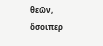θεῶν, ὅσοιπερ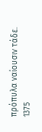πρόπυλα ναίουσιν τάδε.
1375